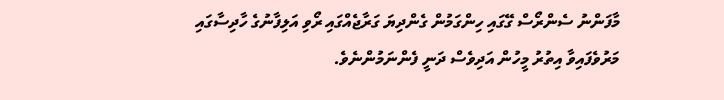މާފަންނު ސެންރޯސް ގޭގައި ހިންގަމުން ގެންދިޔަ ގަރާޖެއްގައި ރޯވި އަލިފާނުގެ ހާދިސާގައި މަރުވެފައިވާ އިތުރު މީހުން އަދިވެސް ދަނީ ފެންނަމުންނެވެ.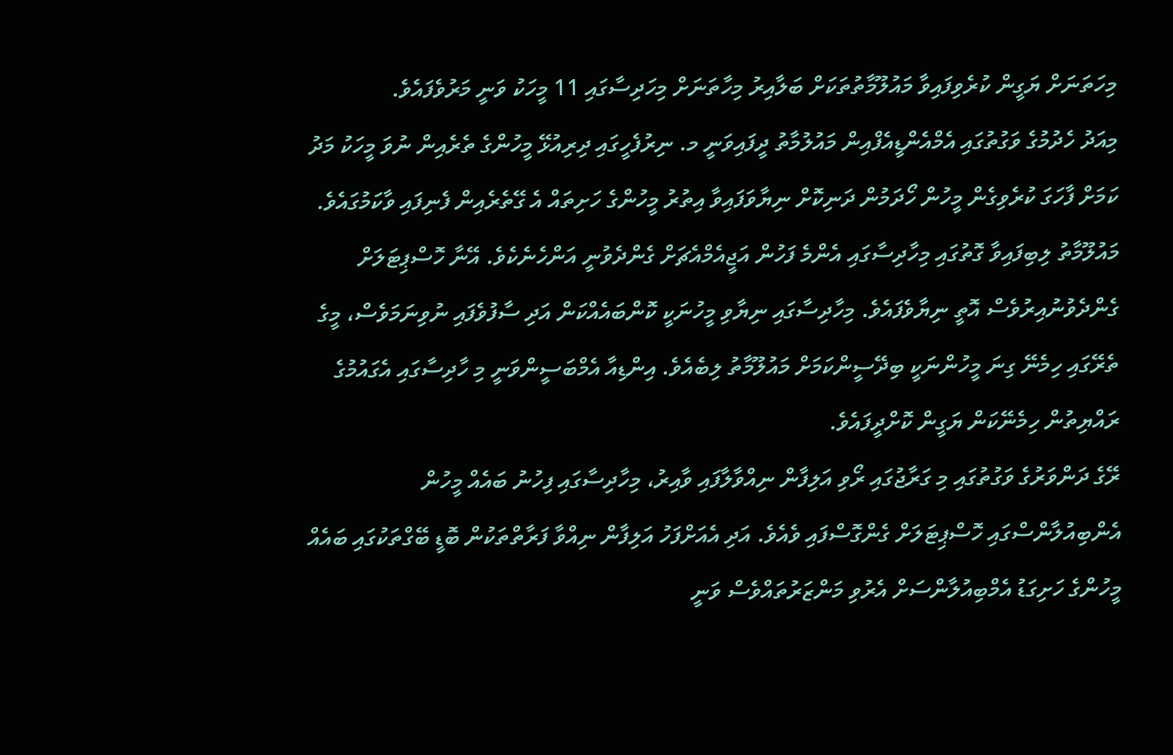މިހަތަނަށް ޔަގީން ކުރެވިފައިވާ މައުލޫމާތުތަކަށް ބަލާއިރު މިހާތަނަށް މިހަދިސާގައި 11 މީހަކު ވަނީ މަރުވެފައެވެ.
މިއަދު ހެދުމުގެ ވަގުތުގައި އެމްއެންޑީއެފްއިން މައުލުމާތު ދީފައިވަނީ މ. ނިރުފެހީގައި ދިރިއުޅޭ މީހުންގެ ތެރެއިން ނުވަ މީހަކު މަދު ކަމަށް ފާހަގަ ކުރެވިގެން މީހުން ހޯދަމުން ދަނިކޮށް ނިޔާވަފައިވާ އިތުރު މީހުންގެ ހަށިތައް އެ ގޭތެރެއިން ފެނިފައި ވާކަމުގައެވެ.
މައުލޫމާތު ލިބިފައިވާ ގޮތުގައި މިހާދިސާގައި އެންމެ ފަހުން އަޖީއެމްއެޗަށް ގެންދެވުނީ އަންހެނެކެވެ. އޭނާ ހޮސްޕިޓަލަށް ގެންދެވުނުއިރުވެސް އޮތީ ނިޔާވެފައެވެ. މިހާދިސާގައި ނިޔާވި މީހުނަކީ ކޮންބައެއްކަން އަދި ސާފުވެފައި ނުވިނަމަވެސް، މީގެ ތެރޭގައި ހިމެނޭ ގިނަ މީހުންނަކީ ބިދޭސީންކަމަށް މައުލޫމާތު ލިބެއެވެ. އިންޑިއާ އެމްބަސީންވަނީ މި ހާދިސާގައި އެގައުމުގެ ރައްޔިތުން ހިމެނޭކަން ޔަގީން ކޮށްދީފައެވެ.
ރޭގެ ދަންވަރުގެ ވަގުތުގައި މި ގަރާޖުގައި ރޯވި އަލިފާން ނިއްވާލާފައި ވާއިރު، މިހާދިސާގައި ފިހުނު ބައެއް މީހުން އެންބިއުލާންސްގައި ހޮސްޕިޓަލަށް ގެންގޮސްފައި ވެއެވެ. އަދި އެއަށްފަހު އަލިފާން ނިއްވާ ފަރާތްތަކުން ބޮޑީ ބޭގްތަކުގައި ބައެއް މީހުންގެ ހަށިގަޑު އެމްބިއުލާންސަށް އެރުވި މަންޒަރުތައްވެސް ވަނީ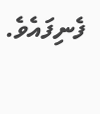ފެނިފައެވެ.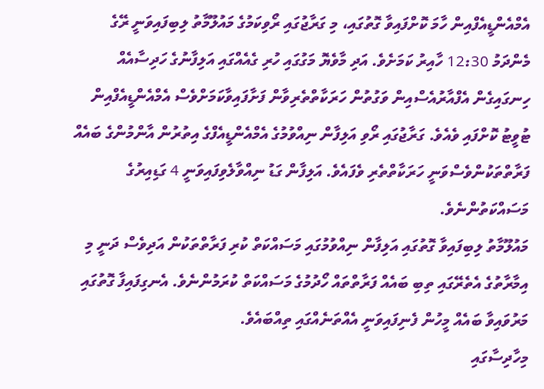އެމްއެންޑީއެފްއިން ހާމަ ކޮށްފައިވާ ގޮތުގައި، މި ގަރާޖުގައި ރޯވިކަމުގެ މައުލޫމާތު ލިބިފައިވަނީ ރޭގެ މެންދަމު 12:30 ހާއިރު ކަމަށެވެ. އަދި މާވެޔޮ މަގުގައި ހުރި ގެއެއްގައި އަލިފާނުގެ ހަދިސާއެއް ހިނގައިގެން އެފްއާރުއެސްއިން ވަގުތުން ހަރަކާތްތެރިވާން ފަށާފައިވާކަމަށްވެސް އެމްއެންޑީއެފްއިން ޓުވީޓު ކޮށްފައި ވެއެވެ. ގަރާޖުގައި ރޯވި އަލިފާން ނިއްވުމުގެ އެމްއެންޑީއެފްގެ އިތުރުން އާންމުންގެ ބައެއް ފަރާތްތަކުންވެސްވަނީ ހަރަކާތްތެރި ވެފައެވެ. އަލިފާން ގަޑު ނިއްވާލެވިފައިވަނީ 4 ގަޑިއިރުގެ މަސައްކަތުންނެވެ.
މައުލޫމާތު ލިބިފައިވާ ގޮތުގައި އަލިފާން ނިއްވުމުގައި މަސައްކަތް ކުރި ފަރާތްތަކުން އަދިވެސް ދަނީ މި އިމާރާތުގެ އެތެރޭގައި ތިބި ބައެއް ފަރާތްތައް ހޯދުމުގެ މަސައްކަތް ކުރަމުންނެވެ. އެނގިފައިފާ ގޮތުގައި މަރުވައިވާ ބައެއް މީހުން ފެނިފައިވަނީ އެއްތަނެއްގައި ތިއްބައެވެ.
މިހާދިސާގައި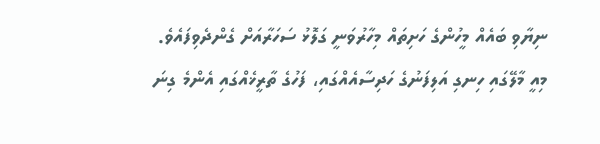ނިޔާވި ބައެއް މީހުންގެ ހަށިތައް މިހާރުވަނީ ގަލޮޅު ސަހަރާއަށް ގެންދެވިފައެވެ.
މިއީ މާލޭގައި ހިނގި އަލިފަނުގެ ހަދިސާއެއްގައި، ފަހުގެ ތާރީޚެއްގައި އެންމެ ގިނަ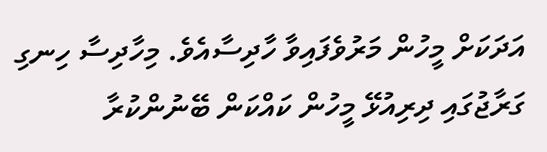އަދަކަށް މީހުން މަރުވެފައިވާ ހާދިސާއެވެ. މިހާދިސާ ހިނގި ގަރާޖުގައި ދިރިއުޅޭ މީހުން ކައްކަން ބޭނުންކުރާ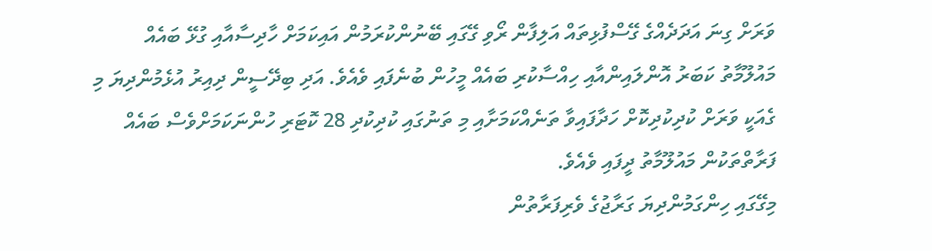ވަރަށް ގިނަ އަދަދެއްގެ ގޭސްފުޅިތައް އަލިފާން ރޯވި ގޭގައި ބޭނުންކުރަމުން އައިކަމަށް ހާދިސާއާއި ގުޅޭ ބައެއް މައުލޫމާތު ކަބަރު އޮންލައިންއާއި ހިއްސާކުރި ބައެއް މީހުން ބުނެފައި ވެއެވެ. އަދި ބިދޭސީން ދިއިރު އުޅެމުންދިޔަ މި ގެއަކީ ވަރަށް ކުދިކުދިކޮށް ހަދާފައިވާ ތަނެއްކަމަށާއި މި ތަނުގައި ކުދިކުދި 28 ކޮޓަރި ހުންނަކަމަށްވެސް ބައެއް ފަރާތްތަކުން މައުލޫމާތު ދީފައި ވެއެވެ.
މިގޭގައި ހިންގަމުންދިޔަ ގަރާޖުގެ ވެރިފަރާތުން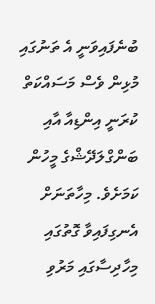ބުނެފައިވަނީ އެ ތަނުގައި މުޅިން ވެސް މަސައްކަތް ކުރަނީ އިންޑިއާ އާއި ބަންގްލަދޭޝްގެ މީހުން ކަމަށެވެ. މިހާތަނަށް އެނގިފައިވާ ގޮތުގައި މިހާދިސާގައި މަރުވި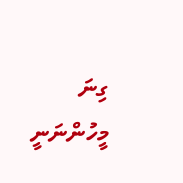ގިނަ މީހުންނަނީ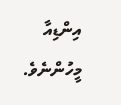އިންޑިއާ މީހުންނެވެ.